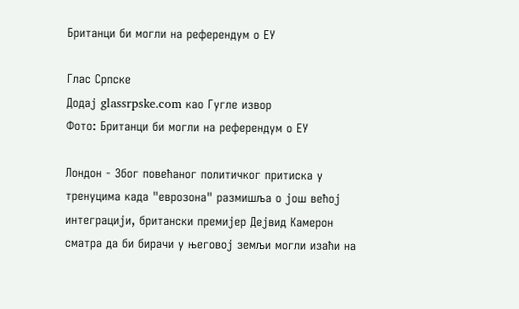Британци би могли на референдум о ЕУ

Глас Српске
Додај glassrpske.com као Гугле извор
Фото: Британци би могли на референдум о ЕУ

Лондон - Због повећаног политичког притиска у тренуцима када "еврозона" размишља о још већој интеграцији, британски премијер Дејвид Камерон сматра да би бирачи у његовој земљи могли изаћи на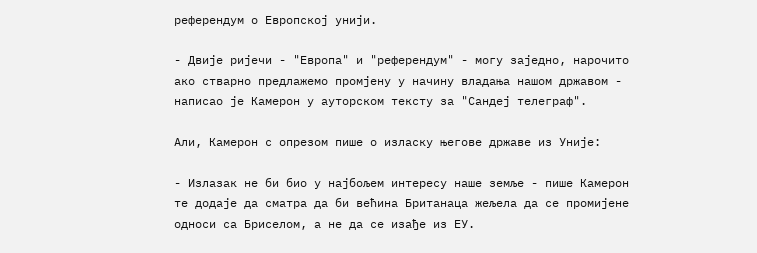референдум о Европској унији.

- Двије ријечи - "Европа" и "референдум" - могу заједно, нарочито ако стварно предлажемо промјену у начину владања нашом државом - написао је Камерон у ауторском тексту за "Сандеј телеграф".

Али, Камерон с опрезом пише о изласку његове државе из Уније:

- Излазак не би био у најбољем интересу наше земље - пише Камерон те додаје да сматра да би већина Британаца жељела да се промијене односи са Бриселом, а не да се изађе из ЕУ.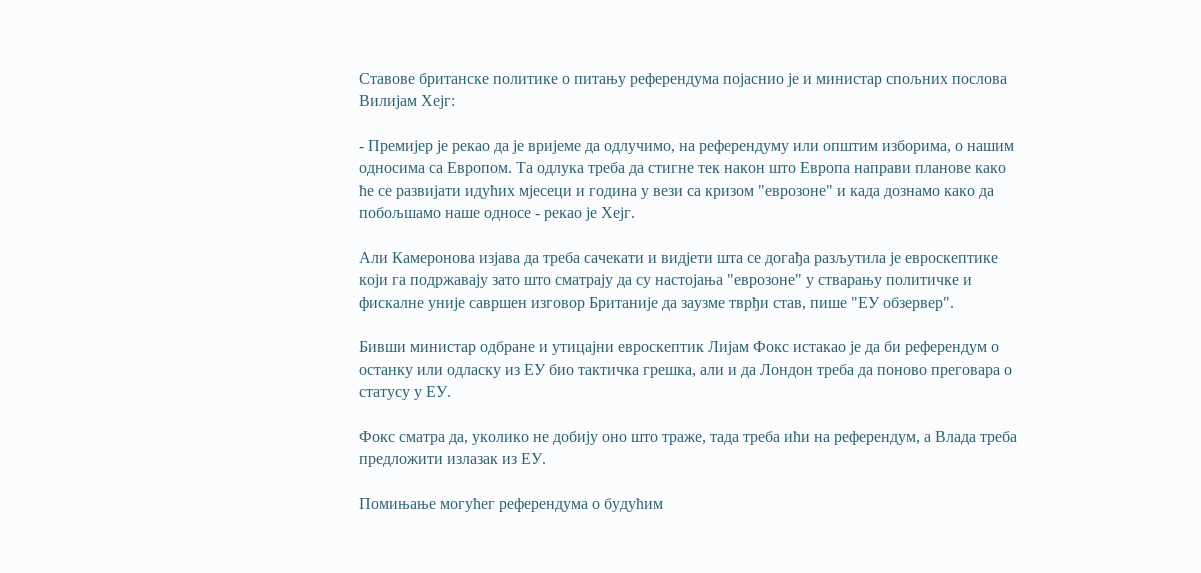Ставове британске политике о питању референдума појаснио је и министар спољних послова Вилијам Хејг:

- Премијер је рекао да је вријеме да одлучимо, на референдуму или општим изборима, о нашим односима са Европом. Та одлука треба да стигне тек након што Европа направи планове како ће се развијати идућих мјесеци и година у вези са кризом "еврозоне" и када дознамо како да побољшамо наше односе - рекао је Хејг.

Али Камеронова изјава да треба сачекати и видјети шта се догађа разљутила је евроскептике који га подржавају зато што сматрају да су настојања "еврозоне" у стварању политичке и фискалне уније савршен изговор Британије да заузме тврђи став, пише "ЕУ обзервер".

Бивши министар одбране и утицајни евроскептик Лијам Фокс истакао је да би референдум о останку или одласку из ЕУ био тактичка грешка, али и да Лондон треба да поново преговара о статусу у ЕУ.

Фокс сматра да, уколико не добију оно што траже, тада треба ићи на референдум, а Влада треба предложити излазак из ЕУ.

Помињање могућег референдума о будућим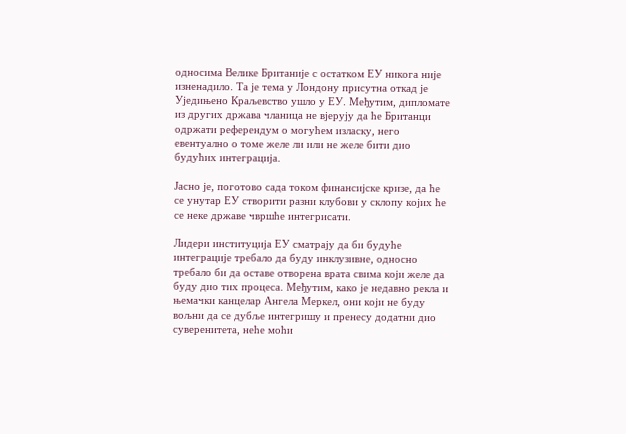односима Велике Британије с остатком ЕУ никога није изненадило. Та је тема у Лондону присутна откад је Уједињено Краљевство ушло у ЕУ. Међутим, дипломате из других држава чланица не вјерују да ће Британци одржати референдум о могућем изласку, него евентуално о томе желе ли или не желе бити дио будућих интеграција.

Јасно је, поготово сада током финансијске кризе, да ће се унутар ЕУ створити разни клубови у склопу којих ће се неке државе чвршће интегрисати.

Лидери институција ЕУ сматрају да би будуће интеграције требало да буду инклузивне, односно требало би да оставе отворена врата свима који желе да буду дио тих процеса. Међутим, како је недавно рекла и њемачки канцелар Ангела Меркел, они који не буду вољни да се дубље интегришу и пренесу додатни дио суверенитета, неће моћи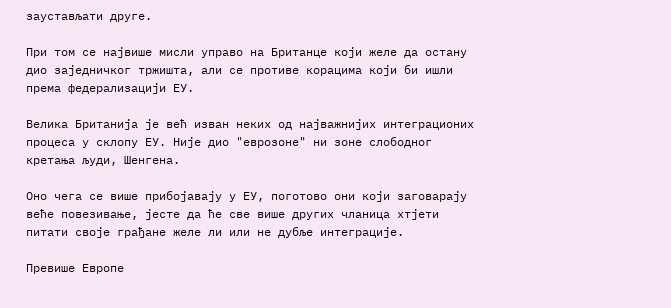заустављати друге.

При том се највише мисли управо на Британце који желе да остану дио заједничког тржишта, али се противе корацима који би ишли према федерализацији ЕУ.

Велика Британија је већ изван неких од најважнијих интеграционих процеса у склопу ЕУ. Није дио "еврозоне" ни зоне слободног кретања људи, Шенгена.

Оно чега се више прибојавају у ЕУ, поготово они који заговарају веће повезивање, јесте да ће све више других чланица хтјети питати своје грађане желе ли или не дубље интеграције.

Превише Европе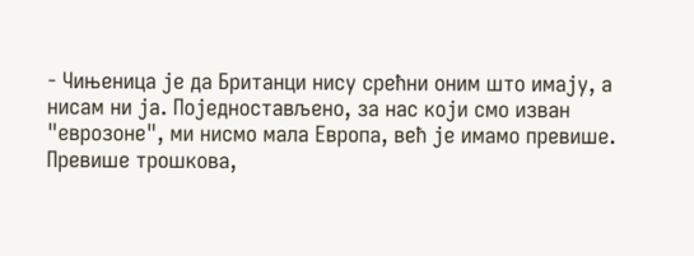- Чињеница је да Британци нису срећни оним што имају, а нисам ни ја. Поједностављено, за нас који смо изван "еврозоне", ми нисмо мала Европа, већ је имамо превише. Превише трошкова,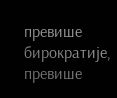превише бирократије, превише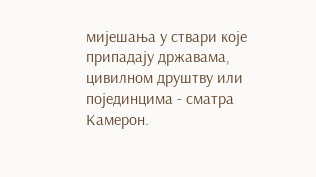мијешања у ствари које припадају државама, цивилном друштву или појединцима - сматра Камерон.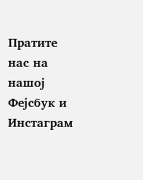Пратите нас на нашој Фејсбук и Инстаграм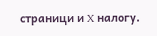страници и X налогу.